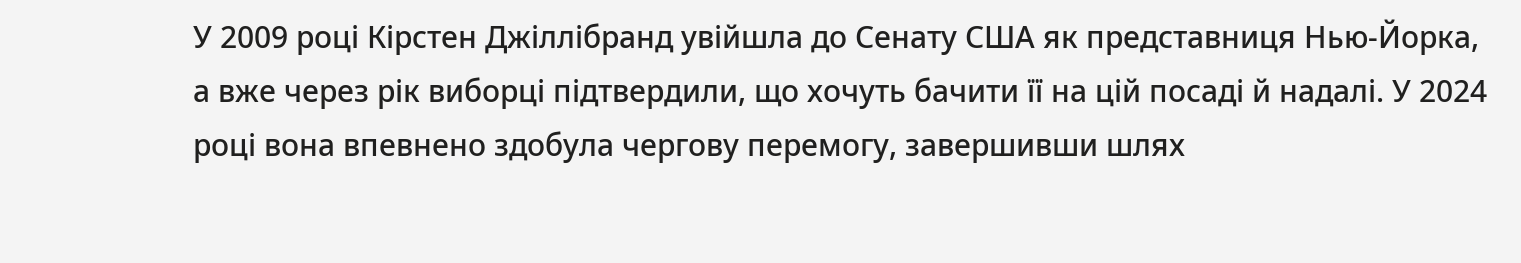У 2009 році Кірстен Джіллібранд увійшла до Сенату США як представниця Нью-Йорка, а вже через рік виборці підтвердили, що хочуть бачити її на цій посаді й надалі. У 2024 році вона впевнено здобула чергову перемогу, завершивши шлях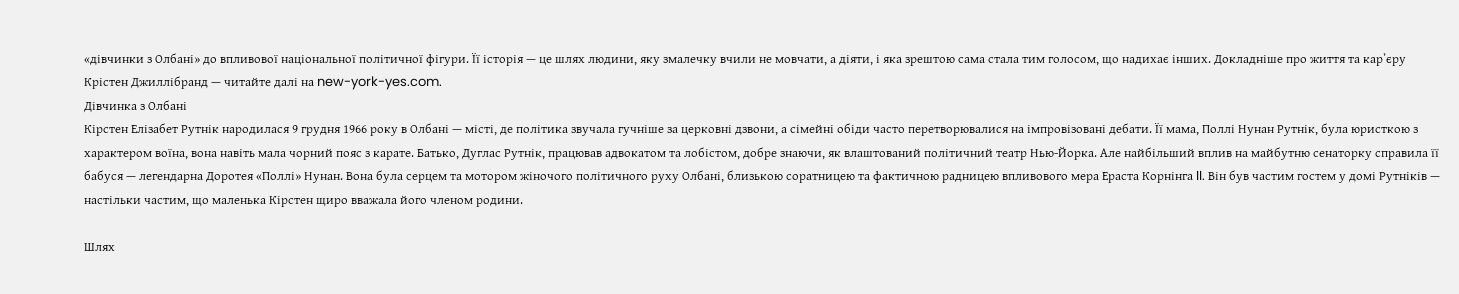«дівчинки з Олбані» до впливової національної політичної фігури. Її історія — це шлях людини, яку змалечку вчили не мовчати, а діяти, і яка зрештою сама стала тим голосом, що надихає інших. Докладніше про життя та карʼєру Крістен Джиллібранд — читайте далі на new-york-yes.com.
Дівчинка з Олбані
Кірстен Елізабет Рутнік народилася 9 грудня 1966 року в Олбані — місті, де політика звучала гучніше за церковні дзвони, а сімейні обіди часто перетворювалися на імпровізовані дебати. Її мама, Поллі Нунан Рутнік, була юристкою з характером воїна, вона навіть мала чорний пояс з карате. Батько, Дуглас Рутнік, працював адвокатом та лобістом, добре знаючи, як влаштований політичний театр Нью-Йорка. Але найбільший вплив на майбутню сенаторку справила її бабуся — легендарна Доротея «Поллі» Нунан. Вона була серцем та мотором жіночого політичного руху Олбані, близькою соратницею та фактичною радницею впливового мера Ераста Корнінга II. Він був частим гостем у домі Рутніків — настільки частим, що маленька Кірстен щиро вважала його членом родини.

Шлях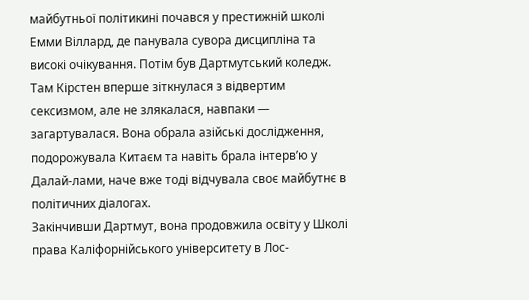майбутньої політикині почався у престижній школі Емми Віллард, де панувала сувора дисципліна та високі очікування. Потім був Дартмутський коледж. Там Кірстен вперше зіткнулася з відвертим сексизмом, але не злякалася, навпаки — загартувалася. Вона обрала азійські дослідження, подорожувала Китаєм та навіть брала інтерв’ю у Далай-лами, наче вже тоді відчувала своє майбутнє в політичних діалогах.
Закінчивши Дартмут, вона продовжила освіту у Школі права Каліфорнійського університету в Лос-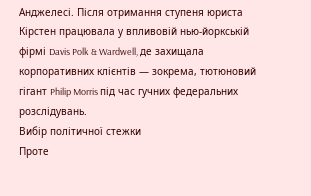Анджелесі. Після отримання ступеня юриста Кірстен працювала у впливовій нью-йоркській фірмі Davis Polk & Wardwell, де захищала корпоративних клієнтів — зокрема, тютюновий гігант Philip Morris під час гучних федеральних розслідувань.
Вибір політичної стежки
Проте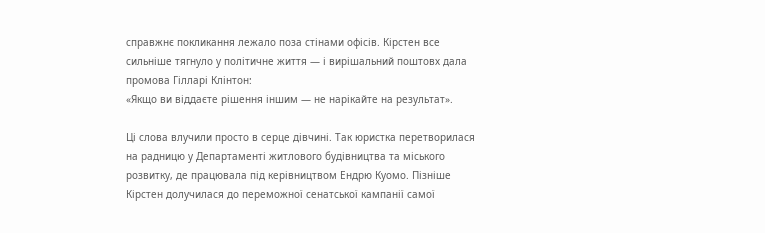справжнє покликання лежало поза стінами офісів. Кірстен все сильніше тягнуло у політичне життя — і вирішальний поштовх дала промова Гілларі Клінтон:
«Якщо ви віддаєте рішення іншим — не нарікайте на результат».

Ці слова влучили просто в серце дівчині. Так юристка перетворилася на радницю у Департаменті житлового будівництва та міського розвитку, де працювала під керівництвом Ендрю Куомо. Пізніше Кірстен долучилася до переможної сенатської кампанії самої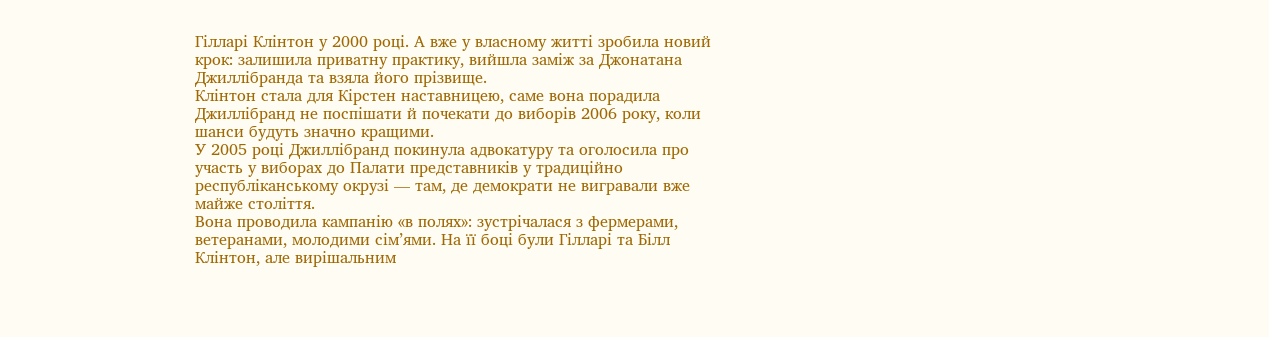Гілларі Клінтон у 2000 році. А вже у власному житті зробила новий крок: залишила приватну практику, вийшла заміж за Джонатана Джиллібранда та взяла його прізвище.
Клінтон стала для Кірстен наставницею, саме вона порадила Джиллібранд не поспішати й почекати до виборів 2006 року, коли шанси будуть значно кращими.
У 2005 році Джиллібранд покинула адвокатуру та оголосила про участь у виборах до Палати представників у традиційно республіканському окрузі — там, де демократи не вигравали вже майже століття.
Вона проводила кампанію «в полях»: зустрічалася з фермерами, ветеранами, молодими сім’ями. На її боці були Гілларі та Білл Клінтон, але вирішальним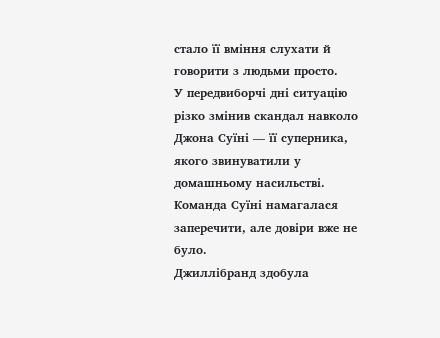стало її вміння слухати й говорити з людьми просто.
У передвиборчі дні ситуацію різко змінив скандал навколо Джона Суїні — її суперника, якого звинуватили у домашньому насильстві. Команда Суїні намагалася заперечити, але довіри вже не було.
Джиллібранд здобула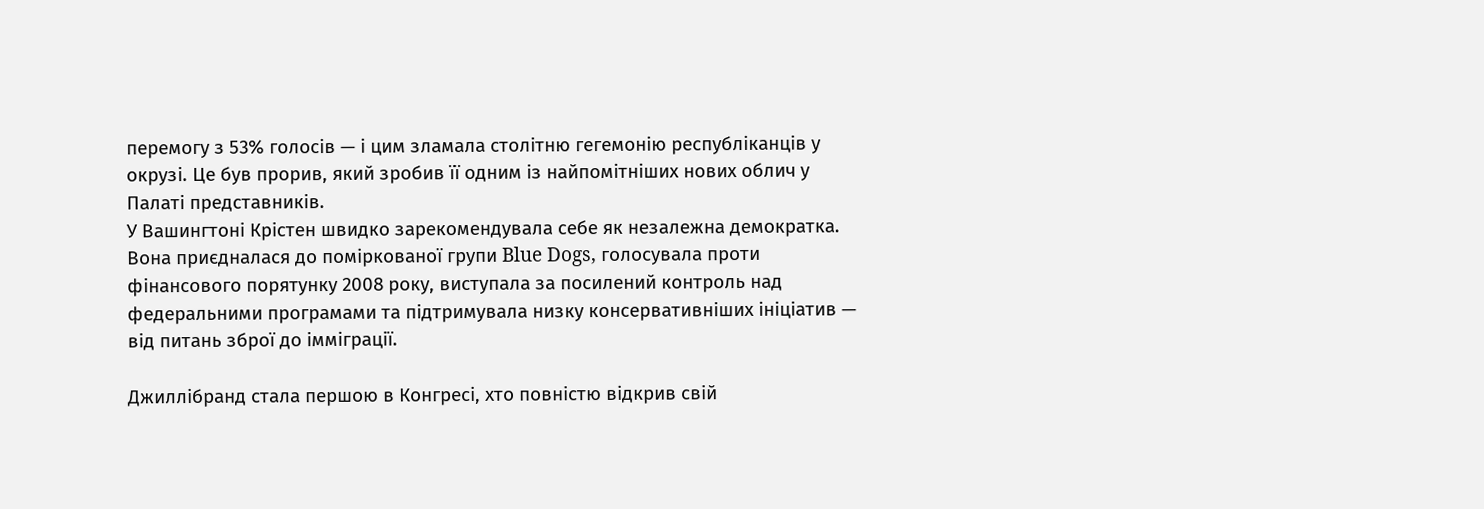перемогу з 53% голосів — і цим зламала столітню гегемонію республіканців у окрузі. Це був прорив, який зробив її одним із найпомітніших нових облич у Палаті представників.
У Вашингтоні Крістен швидко зарекомендувала себе як незалежна демократка. Вона приєдналася до поміркованої групи Blue Dogs, голосувала проти фінансового порятунку 2008 року, виступала за посилений контроль над федеральними програмами та підтримувала низку консервативніших ініціатив — від питань зброї до імміграції.

Джиллібранд стала першою в Конгресі, хто повністю відкрив свій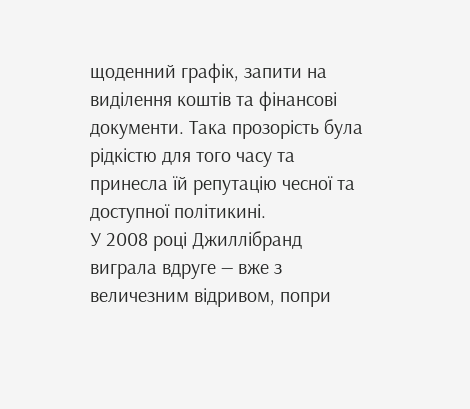щоденний графік, запити на виділення коштів та фінансові документи. Така прозорість була рідкістю для того часу та принесла їй репутацію чесної та доступної політикині.
У 2008 році Джиллібранд виграла вдруге — вже з величезним відривом, попри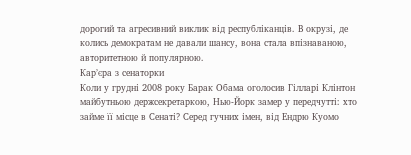дорогий та агресивний виклик від республіканців. В окрузі, де колись демократам не давали шансу, вона стала впізнаваною, авторитетною й популярною.
Карʼєра з сенаторки
Коли у грудні 2008 року Барак Обама оголосив Гілларі Клінтон майбутньою держсекретаркою, Нью-Йорк замер у передчутті: хто займе її місце в Сенаті? Серед гучних імен, від Ендрю Куомо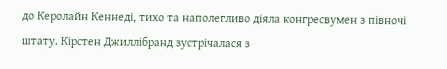до Керолайн Кеннеді, тихо та наполегливо діяла конгресвумен з півночі штату. Кірстен Джиллібранд зустрічалася з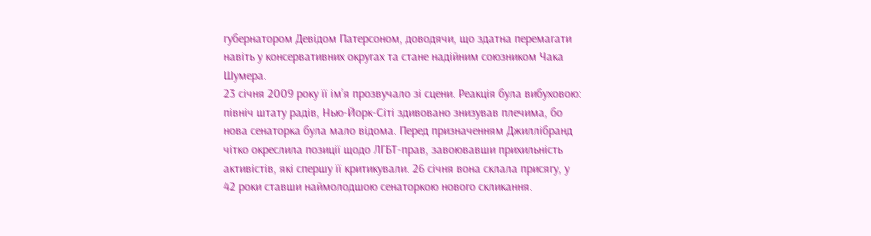губернатором Девідом Патерсоном, доводячи, що здатна перемагати навіть у консервативних округах та стане надійним союзником Чака Шумера.
23 січня 2009 року її ім’я прозвучало зі сцени. Реакція була вибуховою: північ штату радів, Нью-Йорк-Сіті здивовано знизував плечима, бо нова сенаторка була мало відома. Перед призначенням Джиллібранд чітко окреслила позиції щодо ЛГБТ-прав, завоювавши прихильність активістів, які спершу її критикували. 26 січня вона склала присягу, у 42 роки ставши наймолодшою сенаторкою нового скликання.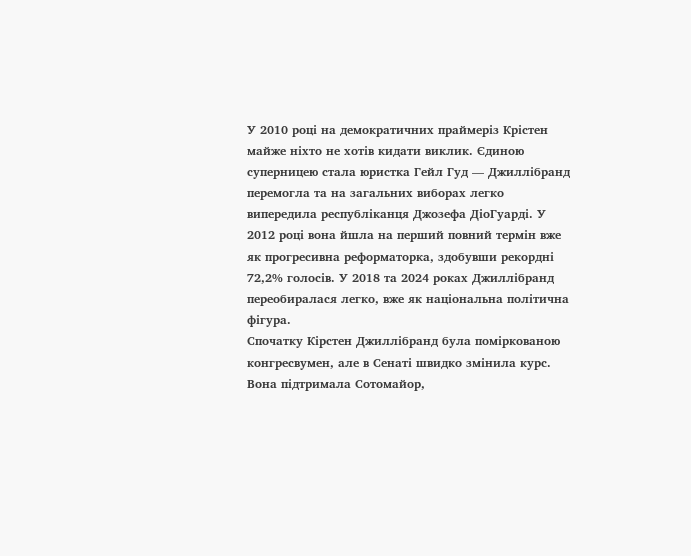У 2010 році на демократичних праймеріз Крістен майже ніхто не хотів кидати виклик. Єдиною суперницею стала юристка Гейл Гуд — Джиллібранд перемогла та на загальних виборах легко випередила республіканця Джозефа ДіоГуарді. У 2012 році вона йшла на перший повний термін вже як прогресивна реформаторка, здобувши рекордні 72,2% голосів. У 2018 та 2024 роках Джиллібранд переобиралася легко, вже як національна політична фігура.
Спочатку Кірстен Джиллібранд була поміркованою конгресвумен, але в Сенаті швидко змінила курс. Вона підтримала Сотомайор,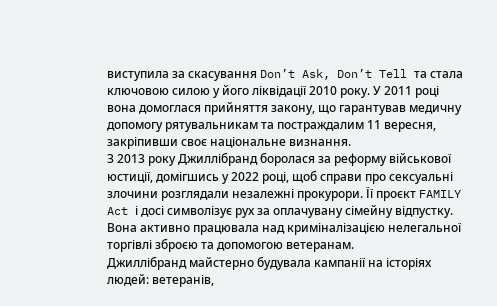виступила за скасування Don’t Ask, Don’t Tell та стала ключовою силою у його ліквідації 2010 року. У 2011 році вона домоглася прийняття закону, що гарантував медичну допомогу рятувальникам та постраждалим 11 вересня, закріпивши своє національне визнання.
З 2013 року Джиллібранд боролася за реформу військової юстиції, домігшись у 2022 році, щоб справи про сексуальні злочини розглядали незалежні прокурори. Її проєкт FAMILY Act і досі символізує рух за оплачувану сімейну відпустку. Вона активно працювала над криміналізацією нелегальної торгівлі зброєю та допомогою ветеранам.
Джиллібранд майстерно будувала кампанії на історіях людей: ветеранів,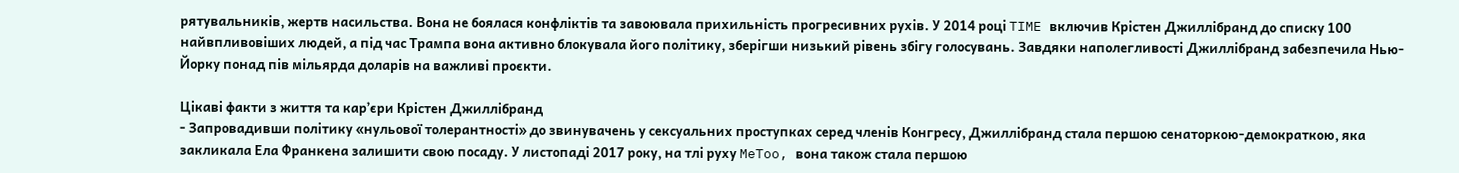рятувальників, жертв насильства. Вона не боялася конфліктів та завоювала прихильність прогресивних рухів. У 2014 році TIME включив Крістен Джиллібранд до списку 100 найвпливовіших людей, а під час Трампа вона активно блокувала його політику, зберігши низький рівень збігу голосувань. Завдяки наполегливості Джиллібранд забезпечила Нью-Йорку понад пів мільярда доларів на важливі проєкти.

Цікаві факти з життя та карʼєри Крістен Джиллібранд
- Запровадивши політику «нульової толерантності» до звинувачень у сексуальних проступках серед членів Конгресу, Джиллібранд стала першою сенаторкою-демократкою, яка закликала Елa Франкена залишити свою посаду. У листопаді 2017 року, на тлі руху MeToo, вона також стала першою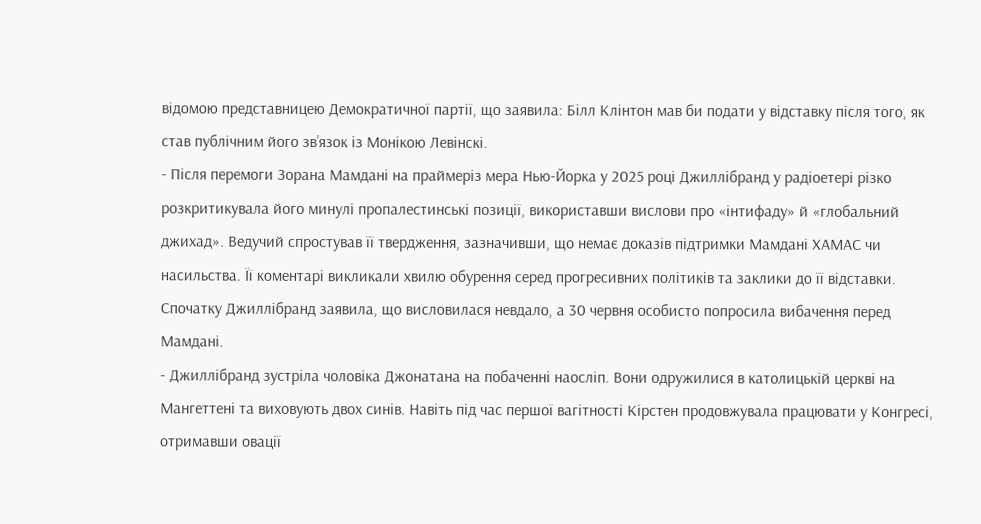відомою представницею Демократичної партії, що заявила: Білл Клінтон мав би подати у відставку після того, як став публічним його зв’язок із Монікою Левінскі.
- Після перемоги Зорана Мамдані на праймеріз мера Нью-Йорка у 2025 році Джиллібранд у радіоетері різко розкритикувала його минулі пропалестинські позиції, використавши вислови про «інтифаду» й «глобальний джихад». Ведучий спростував її твердження, зазначивши, що немає доказів підтримки Мамдані ХАМАС чи насильства. Її коментарі викликали хвилю обурення серед прогресивних політиків та заклики до її відставки. Спочатку Джиллібранд заявила, що висловилася невдало, а 30 червня особисто попросила вибачення перед Мамдані.
- Джиллібранд зустріла чоловіка Джонатана на побаченні наосліп. Вони одружилися в католицькій церкві на Мангеттені та виховують двох синів. Навіть під час першої вагітності Кірстен продовжувала працювати у Конгресі, отримавши овації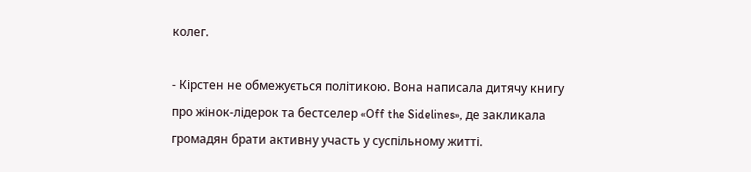колег.

- Кірстен не обмежується політикою. Вона написала дитячу книгу про жінок-лідерок та бестселер «Off the Sidelines», де закликала громадян брати активну участь у суспільному житті.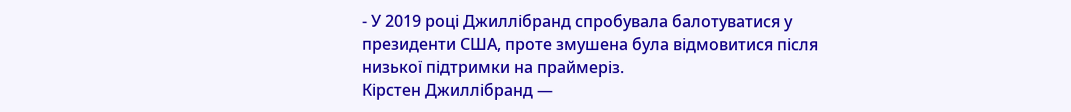- У 2019 році Джиллібранд спробувала балотуватися у президенти США, проте змушена була відмовитися після низької підтримки на праймеріз.
Кірстен Джиллібранд —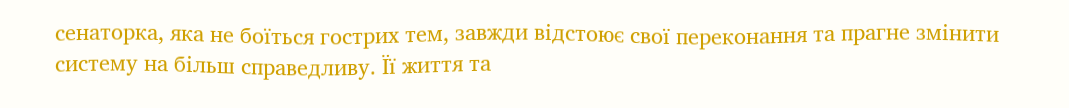сенаторка, яка не боїться гострих тем, завжди відстоює свої переконання та прагне змінити систему на більш справедливу. Її життя та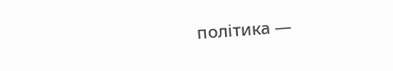політика —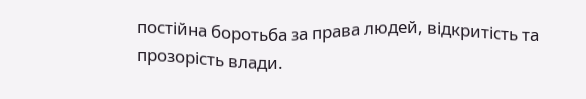постійна боротьба за права людей, відкритість та прозорість влади.